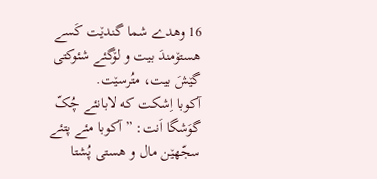16 وهدے شما گندێت کَسے هستۆمندَ بیت و لۆگئے شئوکتی گێشَ بیت، متُرسێت.
آکوبا اِشکت که لابانئے چُکّ گوَشگا اَنت: ”آکوبا مئے پتئے سجّهێن مال و هستی پُشتا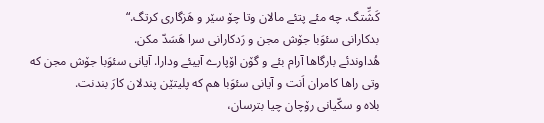کَشِّتگ. چه مئے پتئے مالان وتا چۆ سێر و هَزگاری کرتگ.“
بدکارانی سئوَبا جۆش مجن و رَدکارانی سرا هَسَدّ مکن.
هُداوندئے بارگاها آرام بئے و گۆن اۆپارے آییئے ودارا. آیانی سئوَبا جۆش مجن که وتی راها کامران اَنت و آیانی سئوَبا هم که پلیتێن پندلان کارَ بندنت.
بلاه و سکّیانی رۆچان چیا بترسان،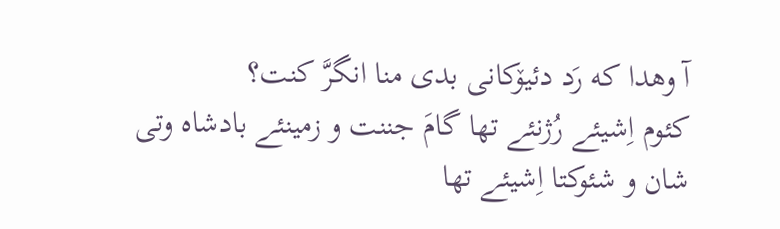آ وهدا که رَد دئیۆکانی بدی منا انگرَّ کنت؟
کئوم اِشیئے رُژنئے تها گامَ جننت و زمینئے بادشاه وتی شان و شئوکتا اِشیئے تها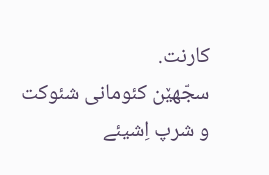کارنت.
سجّهێن کئومانی شئوکت و شرپ اِشیئے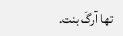تها آرگَ بنت.